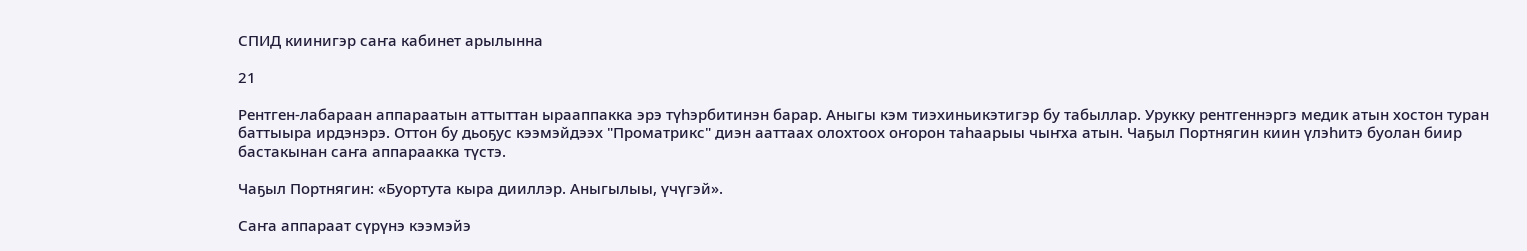СПИД киинигэр саҥа кабинет арылынна

21

Рентген-лабараан аппараатын аттыттан ырааппакка эрэ түһэрбитинэн барар. Аныгы кэм тиэхиньикэтигэр бу табыллар. Урукку рентгеннэргэ медик атын хостон туран баттыыра ирдэнэрэ. Оттон бу дьоҕус кээмэйдээх "Проматрикс" диэн ааттаах олохтоох оҥорон таһаарыы чыҥха атын. Чаҕыл Портнягин киин үлэһитэ буолан биир бастакынан саҥа аппараакка түстэ.

Чаҕыл Портнягин: «Буортута кыра дииллэр. Аныгылыы, үчүгэй».

Саҥа аппараат сүрүнэ кээмэйэ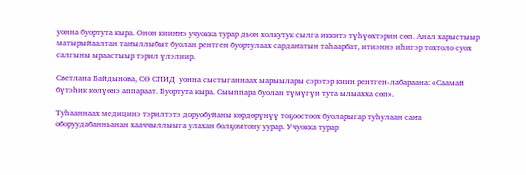уонна буортута кыра. Онон кииҥҥэ учуокка турар дьон холкутук сылга иккитэ түһүөхтэрин сөп. Анал харыстыыр матырыйаалтан таҥыллыбыт буолан рентген буортулаах сардаҥатын таһаарбат, итиэннэ иһигэр тохтоло суох салгыны ыраастыыр тэрил үлэлиир.

Светлана Байдынова, СӨ СПИД  уонна сыстыганнаах ыарыылары сэрэтэр киин рентген-лабараана: «Саамай бүтэһик көлүөнэ аппараат. Буортута кыра. Сыыппара буолан түмүгүн тута ылыахха сөп».

Туһааннаах медицинэ тэрилтэтэ доруобуйаны көрдөрүнүү тоҕоостоох буоларыгар туһулаан саҥа оборуудабанньанан хааччыллыыга улахан болҕомтону уурар. Учуокка турар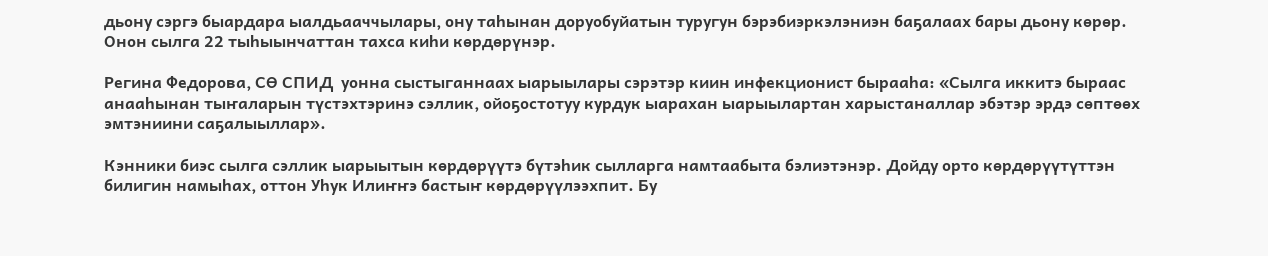дьону сэргэ быардара ыалдьааччылары, ону таһынан доруобуйатын туругун бэрэбиэркэлэниэн баҕалаах бары дьону көрөр. Онон сылга 22 тыһыынчаттан тахса киһи көрдөрүнэр.

Регина Федорова, СӨ СПИД  уонна сыстыганнаах ыарыылары сэрэтэр киин инфекционист бырааһа: «Сылга иккитэ быраас анааһынан тыҥаларын түстэхтэринэ сэллик, ойоҕостотуу курдук ыарахан ыарыылартан харыстаналлар эбэтэр эрдэ сөптөөх эмтэниини саҕалыыллар».

Кэнники биэс сылга сэллик ыарыытын көрдөрүүтэ бүтэһик сылларга намтаабыта бэлиэтэнэр. Дойду орто көрдөрүүтүттэн билигин намыһах, оттон Уһук Илиҥҥэ бастыҥ көрдөрүүлээхпит. Бу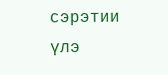сэрэтии үлэ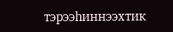тэрээһиннээхтик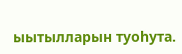ыытылларын туоһута.